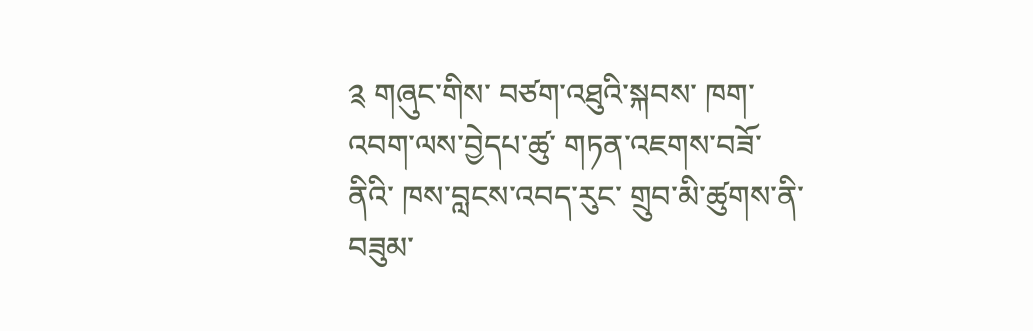༉ གཞུང་གིས་ བཙག་འཐུའི་སྐབས་ ཁག་འབག་ལས་བྱེདཔ་ཚུ་ གཏན་འཇགས་བཟོ་ནིའི་ ཁས་བླངས་འབད་རུང་ གྲུབ་མི་ཚུགས་ནི་བཟུམ་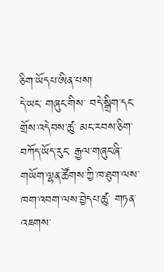ཅིག་ཡོདཔ་ཨིན་པས།
དེ་ཡང་ གཞུང་གིས་ བདེ་སྒྲིག་དང་ གྲོས་འདེབས་ཚུ་ མང་རབས་ཅིག་བཀོད་ཡོད་རུང་ རྒྱལ་གཞུང་ཞི་གཡོག་ལྷན་ཚོགས་ཀྱི་ཁ་ཐུག་ལས་ ཁག་འབག་ལས་བྱེདཔ་ཚུ་ གཏན་འཇགས་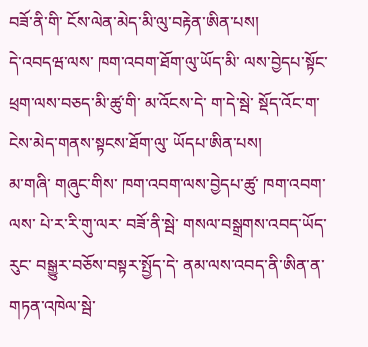བཟོ་ནི་གི་ ངོས་ལེན་མེད་མི་ལུ་བརྟེན་ཨིན་པས།
དེ་འབདཝ་ལས་ ཁག་འབག་ཐོག་ལུ་ཡོད་མི་ ལས་བྱེདཔ་སྟོང་ཕྲག་ལས་བཅད་མི་ཚུ་གི་ མ་འོངས་དེ་ ག་དེ་སྦེ་ སྡོད་འོང་ག་ ངེས་མེད་གནས་སྟངས་ཐོག་ལུ་ ཡོདཔ་ཨིན་པས།
མ་གཞི་ གཞུང་གིས་ ཁག་འབག་ལས་བྱེདཔ་ཚུ་ ཁག་འབག་ལས་ པེ་ར་རི་གུ་ལར་ བཟོ་ནི་སྦེ་ གསལ་བསྒྲགས་འབད་ཡོད་རུང་ བསྒྱུར་བཅོས་བསྟར་སྤྱོད་དེ་ ནམ་ལས་འབད་ནི་ཨིན་ན་ གཏན་འཁེལ་སྦེ་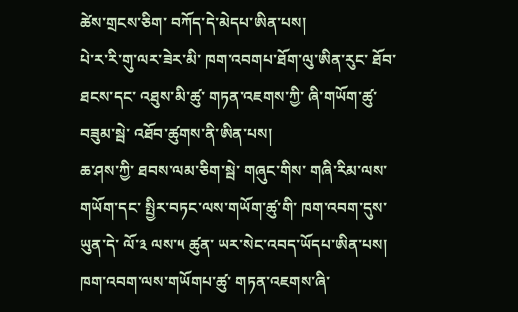ཚེས་གྲངས་ཅིག་ བཀོད་དེ་མེདཔ་ཨིན་པས།
པེ་ར་རི་གུ་ལར་ཟེར་མི་ ཁག་འབགཔ་ཐོག་ལུ་ཨིན་རུང་ ཐོབ་ཐངས་དང་ འཐུས་མི་ཚུ་ གཏན་འཇགས་ཀྱི་ ཞི་གཡོག་ཚུ་བཟུམ་སྦེ་ འཐོབ་ཚུགས་ནི་ཨིན་པས།
ཆ་ཤས་ཀྱི་ ཐབས་ལམ་ཅིག་སྦེ་ གཞུང་གིས་ གཞི་རིམ་ལས་གཡོག་དང་ སྤྱིར་བཏང་ལས་གཡོག་ཚུ་གི་ ཁག་འབག་དུས་ཡུན་དེ་ ལོ་༣ ལས་༥ ཚུན་ ཡར་སེང་འབད་ཡོདཔ་ཨིན་པས།
ཁག་འབག་ལས་གཡོགཔ་ཚུ་ གཏན་འཇགས་ཞི་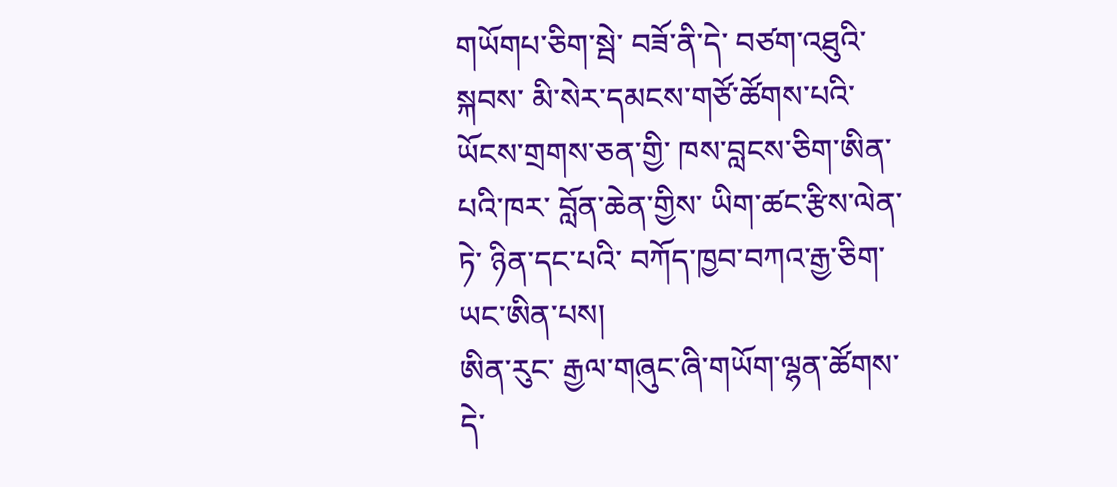གཡོགཔ་ཅིག་སྦེ་ བཟོ་ནི་དེ་ བཙག་འཐུའི་སྐབས་ མི་སེར་དམངས་གཙོ་ཚོགས་པའི་ ཡོངས་གྲགས་ཅན་གྱི་ ཁས་བླངས་ཅིག་ཨིན་པའི་ཁར་ བློན་ཆེན་གྱིས་ ཡིག་ཚང་རྩིས་ལེན་ཏེ་ ཉིན་དང་པའི་ བཀོད་ཁྱབ་བཀའ་རྒྱ་ཅིག་ཡང་ཨིན་པས།
ཨིན་རུང་ རྒྱལ་གཞུང་ཞི་གཡོག་ལྷན་ཚོགས་དེ་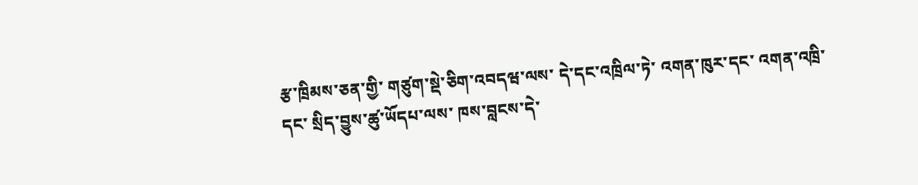རྩ་ཁྲིམས་ཅན་གྱི་ གཙུག་སྡེ་ཅིག་འབདཝ་ལས་ དེ་དང་འཁྲིལ་ཏེ་ འགན་ཁུར་དང་ འགན་འཁྲི་དང་ སྲིད་བྱུས་ཚུ་ཡོདཔ་ལས་ ཁས་བླངས་དེ་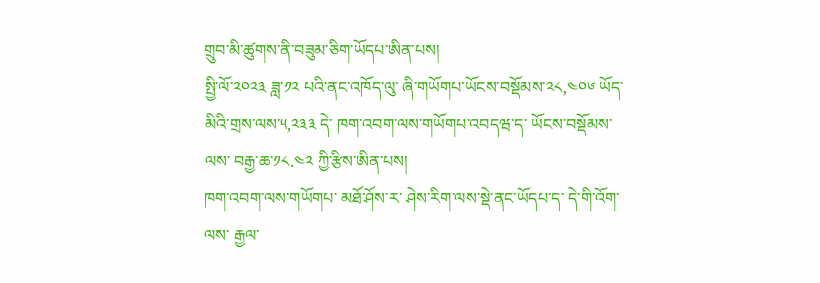གྲུབ་མི་ཚུགས་ནི་བཟུམ་ཅིག་ཡོདཔ་ཨིན་པས།
སྤྱི་ལོ་༢༠༢༣ ཟླ་༡༢ པའི་ནང་འཁོད་ལུ་ ཞི་གཡོགཔ་ཡོངས་བསྡོམས་༢༨,༤༠༦ ཡོད་མིའི་གྲས་ལས་༥,༢༣༣ དེ་ ཁག་འབག་ལས་གཡོགཔ་འབདཝ་ད་ ཡོངས་བསྡོམས་ལས་ བརྒྱ་ཆ་༡༨.༤༢ ཀྱི་རྩིས་ཨིན་པས།
ཁག་འབག་ལས་གཡོགཔ་ མཐོ་ཤོས་ར་ ཤེས་རིག་ལས་སྡེ་ནང་ཡོདཔ་ད་ དེ་གི་འོག་ལས་ རྒྱལ་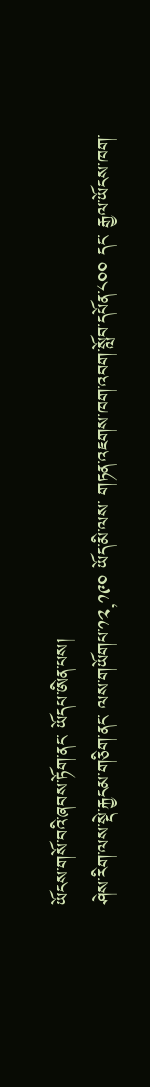ཡོངས་གསོ་བའི་ཞབས་ཏོག་ནང་ ཡོདཔ་ཨིན་པས།
ཤེས་རིག་ལས་སྡེ་རྐྱངམ་གཅིག་ནང་ ལས་གཡོགཔ་༡༢,༡༩༠ ཡོད་མི་ལས་ གཏན་འཇགས་ཁག་འབག་སློབ་དཔོན་༨༠༠ དང་ རྒྱལ་ཡོངས་ཁག་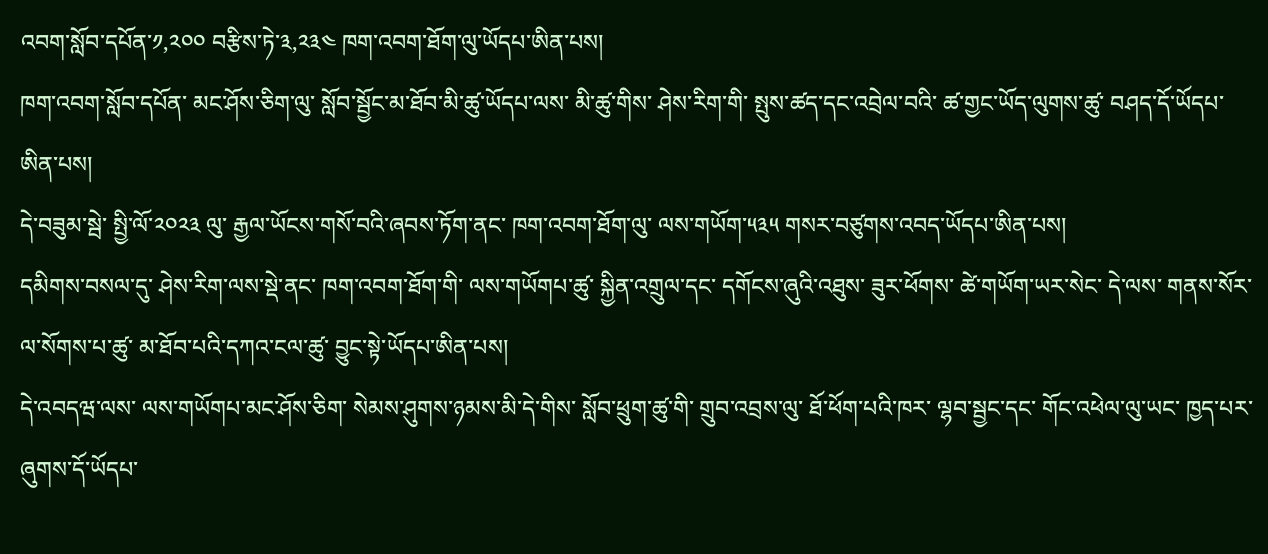འབག་སློབ་དཔོན་༡,༢༠༠ བརྩིས་ཏེ་༣,༢༣༤ ཁག་འབག་ཐོག་ལུ་ཡོདཔ་ཨིན་པས།
ཁག་འབག་སློབ་དཔོན་ མང་ཤོས་ཅིག་ལུ་ སློབ་སྦྱོང་མ་ཐོབ་མི་ཚུ་ཡོདཔ་ལས་ མི་ཚུ་གིས་ ཤེས་རིག་གི་ སྤུས་ཚད་དང་འབྲེལ་བའི་ ཚ་གྱང་ཡོད་ལུགས་ཚུ་ བཤད་དོ་ཡོདཔ་ཨིན་པས།
དེ་བཟུམ་སྦེ་ སྤྱི་ལོ་༢༠༢༣ ལུ་ རྒྱལ་ཡོངས་གསོ་བའི་ཞབས་ཏོག་ནང་ ཁག་འབག་ཐོག་ལུ་ ལས་གཡོག་༥༣༥ གསར་བཙུགས་འབད་ཡོདཔ་ཨིན་པས།
དམིགས་བསལ་དུ་ ཤེས་རིག་ལས་སྡེ་ནང་ ཁག་འབག་ཐོག་གི་ ལས་གཡོགཔ་ཚུ་ སྐྱིན་འགྲུལ་དང་ དགོངས་ཞུའི་འཐུས་ ཟུར་ཕོགས་ ཚེ་གཡོག་ཡར་སེང་ དེ་ལས་ གནས་སོར་ལ་སོགས་པ་ཚུ་ མ་ཐོབ་པའི་དཀའ་ངལ་ཚུ་ བྱུང་སྟེ་ཡོདཔ་ཨིན་པས།
དེ་འབདཝ་ལས་ ལས་གཡོགཔ་མང་ཤོས་ཅིག་ སེམས་ཤུགས་ཉམས་མི་དེ་གིས་ སློབ་ཕྲུག་ཚུ་གི་ གྲུབ་འབྲས་ལུ་ ཐོ་ཕོག་པའི་ཁར་ ལྷབ་སྦྱང་དང་ གོང་འཕེལ་ལུ་ཡང་ ཁྱད་པར་ཞུགས་དོ་ཡོདཔ་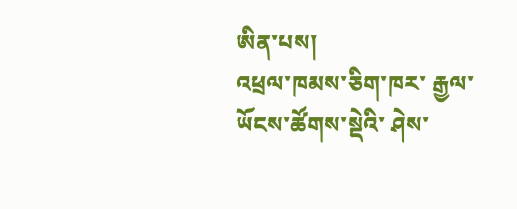ཨིན་པས།
འཕྲལ་ཁམས་ཅིག་ཁར་ རྒྱལ་ཡོངས་ཚོགས་སྡེའི་ ཤེས་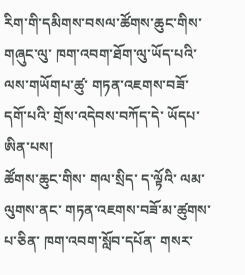རིག་གི་དམིགས་བསལ་ཚོགས་ཆུང་གིས་ གཞུང་ལུ་ ཁག་འབག་ཐོག་ལུ་ཡོད་པའི་ ལས་གཡོགཔ་ཚུ་ གཏན་འཇགས་བཟོ་དགོ་པའི་ གྲོས་འདེབས་བཀོད་དེ་ ཡོདཔ་ཨིན་པས།
ཚོགས་ཆུང་གིས་ གལ་སྲིད་ ད་ལྟོའི་ ལམ་ལུགས་ནང་ གཏན་འཇགས་བཟོ་མ་ཚུགས་པ་ཅིན་ ཁག་འབག་སློབ་དཔོན་ གསར་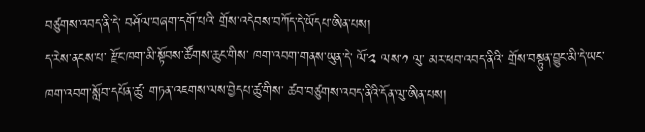བཙུགས་འབད་ནི་དེ་ བཤོལ་བཞག་དགོ་པའི་ གྲོས་འདེབས་བཀོད་དེ་ཡོདཔ་ཨིན་པས།
ད་རེས་ནངས་པ་ རྫོང་ཁག་མི་སྟོབས་ཚོགས་ཆུང་གིས་ ཁག་འབག་གནས་ཡུན་དེ་ ལོ་༢ ལས་༡ ལུ་ མར་ཕབ་འབད་ནིའི་ གྲོས་བསྟུན་བྱུང་མི་དེ་ཡང་ ཁག་འབག་སློབ་དཔོན་ཚུ་ གཏན་འཇགས་ལས་བྱེདཔ་ཚུ་གིས་ ཚབ་བཙུགས་འབད་ནིའི་དོན་ལུ་ཨིན་པས།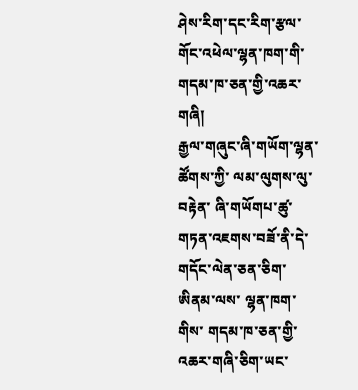ཤེས་རིག་དང་རིག་རྩལ་གོང་འཕེལ་ལྷན་ཁག་གི་ གདམ་ཁ་ཅན་གྱི་འཆར་གཞི།
རྒྱལ་གཞུང་ཞི་གཡོག་ལྷན་ཚོགས་ཀྱི་ ལམ་ལུགས་ལུ་བརྟེན་ ཞི་གཡོགཔ་ཚུ་ གཏན་འཇགས་བཟོ་ནི་དེ་ གདོང་ལེན་ཅན་ཅིག་ཨིནམ་ལས་ ལྷན་ཁག་གིས་ གདམ་ཁ་ཅན་གྱི་ འཆར་གཞི་ཅིག་ཡང་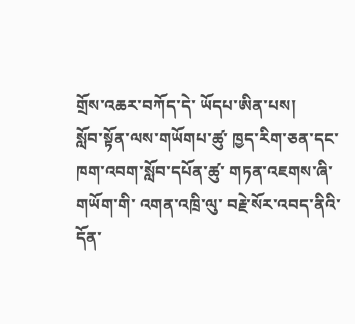གྲོས་འཆར་བཀོད་དེ་ ཡོདཔ་ཨིན་པས།
སློབ་སྟོན་ལས་གཡོགཔ་ཚུ་ ཁྱད་རིག་ཅན་དང་ ཁག་འབག་སློབ་དཔོན་ཚུ་ གཏན་འཇགས་ཞི་གཡོག་གི་ འགན་འཁྲི་ལུ་ བརྗེ་སོར་འབད་ནིའི་དོན་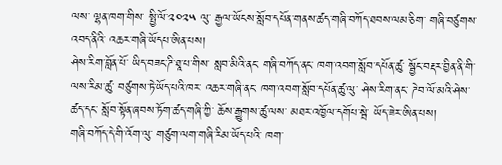ལས་ ལྷན་ཁག་གིས་ སྤྱི་ལོ་༢༠༢༥ ལུ་ རྒྱལ་ཡོངས་སློབ་དཔོན་གནས་ཚད་གཞི་བཀོད་ཐབས་ལམ་ཅིག་ གཞི་བཙུགས་འབད་ནིའི་ འཆར་གཞི་ཡོདཔ་ཨིན་པས།
ཤེས་རིག་བློན་པོ་ ཡིད་བཟང་ཌི་ཐཱ་པ་གིས་ སླབ་མིའི་ནང་ གཞི་བཀོད་ནང་ ཁག་འབག་སློབ་དཔོན་ཚུ་ སྦྱོང་བརྡར་བྱིན་ནི་གི་ ལས་རིམ་ཚུ་ བཙུགས་ཏེ་ཡོད་པའི་ཁར་ འཆར་གཞི་ནང་ ཁག་འབག་སློབ་དཔོན་ཚུ་ལུ་ ཤེས་རིག་ནང་ ཌེབ་ལོ་མའི་ཤེས་ཚད་དང་ སློབ་སྟོན་ཞབས་ཏོག་ཚད་གཞི་ཀྱི་ ཆོས་རྒྱུགས་ཚུ་ལས་ མཐར་འཁྱོལ་དགོཔ་སྦེ་ ཡོད་ཟེར་ཨིན་པས།
གཞི་བཀོད་དེ་གི་འོག་ལུ་ གཙུག་ལག་གཞི་རིམ་ཡོད་པའི་ ཁག་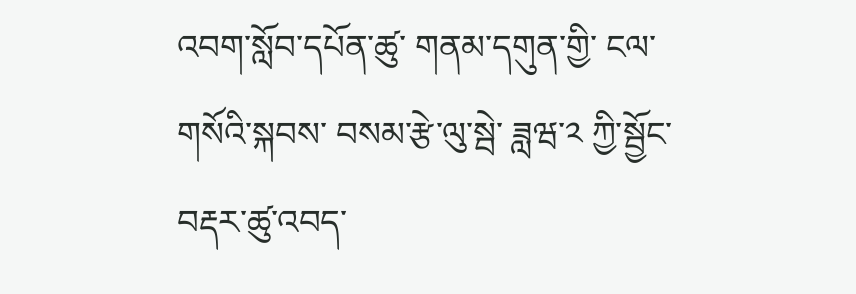འབག་སློབ་དཔོན་ཚུ་ གནམ་དགུན་གྱི་ ངལ་གསོའི་སྐབས་ བསམ་རྩེ་ལུ་སྦེ་ ཟླཝ་༢ ཀྱི་སྦྱོང་བརྡར་ཚུ་འབད་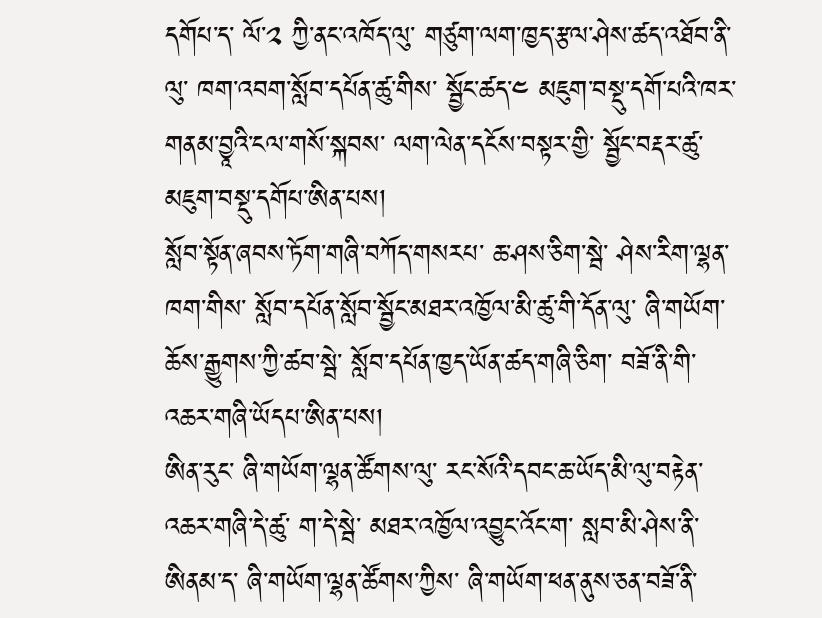དགོཔ་ད་ ལོ་༢ ཀྱི་ནང་འཁོད་ལུ་ གཙུག་ལག་ཁྱད་རྩལ་ཤེས་ཚད་འཐོབ་ནི་ལུ་ ཁག་འབག་སློབ་དཔོན་ཚུ་གིས་ སྦྱོང་ཚད་༤ མཇུག་བསྡུ་དགོ་པའི་ཁར་ གནམ་བྱཱའི་ངལ་གསོ་སྐབས་ ལག་ལེན་དངོས་བསྟར་གྱི་ སྦྱོང་བརྡར་ཚུ་ མཇུག་བསྡུ་དགོཔ་ཨིན་པས།
སློབ་སྟོན་ཞབས་ཏོག་གཞི་བཀོད་གསརཔ་ ཆ་ཤས་ཅིག་སྦེ་ ཤེས་རིག་ལྷན་ཁག་གིས་ སློབ་དཔོན་སློབ་སྦྱོང་མཐར་འཁྱོལ་མི་ཚུ་གི་དོན་ལུ་ ཞི་གཡོག་ཆོས་རྒྱུགས་ཀྱི་ཚབ་སྦེ་ སློབ་དཔོན་ཁྱད་ཡོན་ཚད་གཞི་ཅིག་ བཟོ་ནི་གི་ འཆར་གཞི་ཡོདཔ་ཨིན་པས།
ཨིན་རུང་ ཞི་གཡོག་ལྷན་ཚོགས་ལུ་ རང་སོའི་དབང་ཆ་ཡོད་མི་ལུ་བརྟེན་ འཆར་གཞི་དེ་ཚུ་ ག་དེ་སྦེ་ མཐར་འཁྱོལ་འབྱུང་འོང་ག་ སླབ་མི་ཤེས་ནི་ཨིནམ་ད་ ཞི་གཡོག་ལྷན་ཚོགས་ཀྱིས་ ཞི་གཡོག་ཕན་ནུས་ཅན་བཟོ་ནི་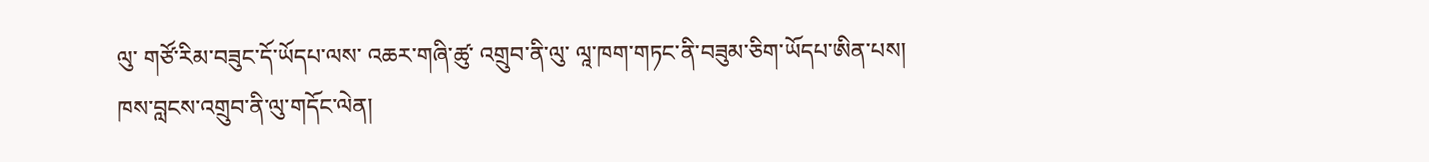ལུ་ གཙོ་རིམ་བཟུང་དོ་ཡོདཔ་ལས་ འཆར་གཞི་ཚུ་ འགྲུབ་ནི་ལུ་ ལཱ་ཁག་གཏང་ནི་བཟུམ་ཅིག་ཡོདཔ་ཨིན་པས།
ཁས་བླངས་འགྲུབ་ནི་ལུ་གདོང་ལེན།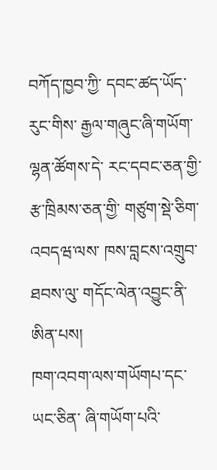བཀོད་ཁྱབ་ཀྱི་ དབང་ཚད་ཡོད་རུང་གིས་ རྒྱལ་གཞུང་ཞི་གཡོག་ལྷན་ཚོགས་དེ་ རང་དབང་ཅན་གྱི་ རྩ་ཁྲིམས་ཅན་གྱི་ གཙུག་སྡེ་ཅིག་འབདཝ་ལས་ ཁས་བླངས་འགྲུབ་ཐབས་ལུ་ གདོང་ལེན་འབྱུང་ནི་ཨིན་པས།
ཁག་འབག་ལས་གཡོགཔ་དང་ ཡང་ཅིན་ ཞི་གཡོག་པའི་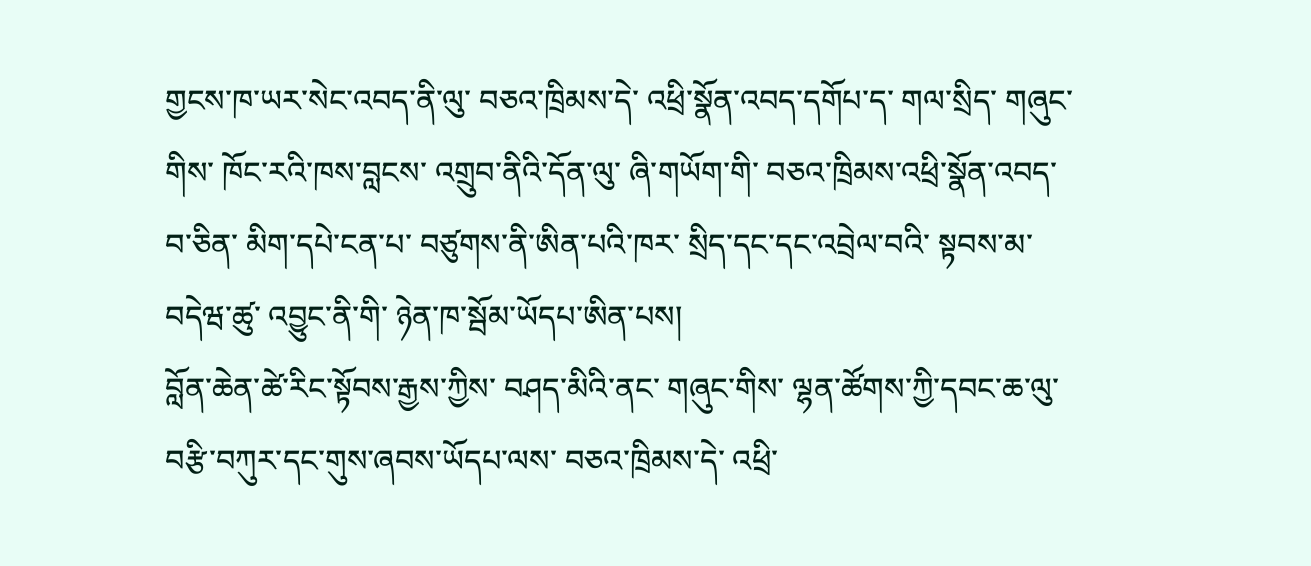གྱངས་ཁ་ཡར་སེང་འབད་ནི་ལུ་ བཅའ་ཁྲིམས་དེ་ འཕྲི་སྣོན་འབད་དགོཔ་ད་ གལ་སྲིད་ གཞུང་གིས་ ཁོང་རའི་ཁས་བླངས་ འགྲུབ་ནིའི་དོན་ལུ་ ཞི་གཡོག་གི་ བཅའ་ཁྲིམས་འཕྲི་སྣོན་འབད་བ་ཅིན་ མིག་དཔེ་ངན་པ་ བཙུགས་ནི་ཨིན་པའི་ཁར་ སྲིད་དང་དང་འབྲེལ་བའི་ སྟབས་མ་བདེཝ་ཚུ་ འབྱུང་ནི་གི་ ཉེན་ཁ་སྦོམ་ཡོདཔ་ཨིན་པས།
བློན་ཆེན་ཚེ་རིང་སྟོབས་རྒྱས་ཀྱིས་ བཤད་མིའི་ནང་ གཞུང་གིས་ ལྷན་ཚོགས་ཀྱི་དབང་ཆ་ལུ་ བརྩི་བཀུར་དང་གུས་ཞབས་ཡོདཔ་ལས་ བཅའ་ཁྲིམས་དེ་ འཕྲི་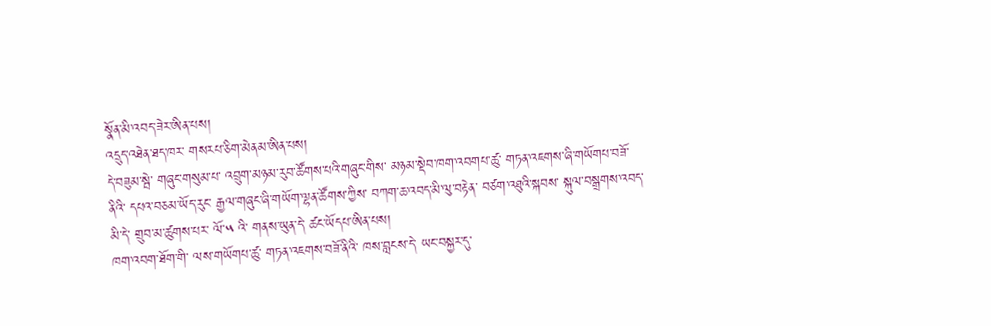སྣོན་མི་འབད་ཟེར་ཨིན་པས།
འདྲུད་འཐེན་ཐད་ཁར་ གསརཔ་ཅིག་མེནམ་ཨིན་པས།
དེ་བཟུམ་སྦེ་ གཞུང་གསུམ་པ་ འབྲུག་མཉམ་རུབ་ཚོགས་པའི་གཞུང་གིས་ མཉམ་སྡེབ་ཁག་འབགཔ་ཚུ་ གཏན་འཇགས་ཞི་གཡོགཔ་བཟོ་ནིའི་ དཔའ་བཅམ་ཡོད་རུང་ རྒྱལ་གཞུང་ཞི་གཡོག་ལྷན་ཚོགས་ཀྱིས་ བཀག་ཆ་འབད་མི་ལུ་བརྟེན་ བཙག་འཐུའི་སྐབས་ སྐུལ་བསྒྲགས་འབད་མི་དེ་ གྲུབ་མ་ཚུགས་པར་ ལོ་༥ འི་ གནས་ཡུན་དེ་ ཚང་ཡོདཔ་ཨིན་པས།
ཁག་འབག་ཐོག་གི་ ལས་གཡོགཔ་ཚུ་ གཏན་འཇགས་བཟོ་ནིའི་ ཁས་བླངས་དེ་ ཡང་བསྐྱར་དུ་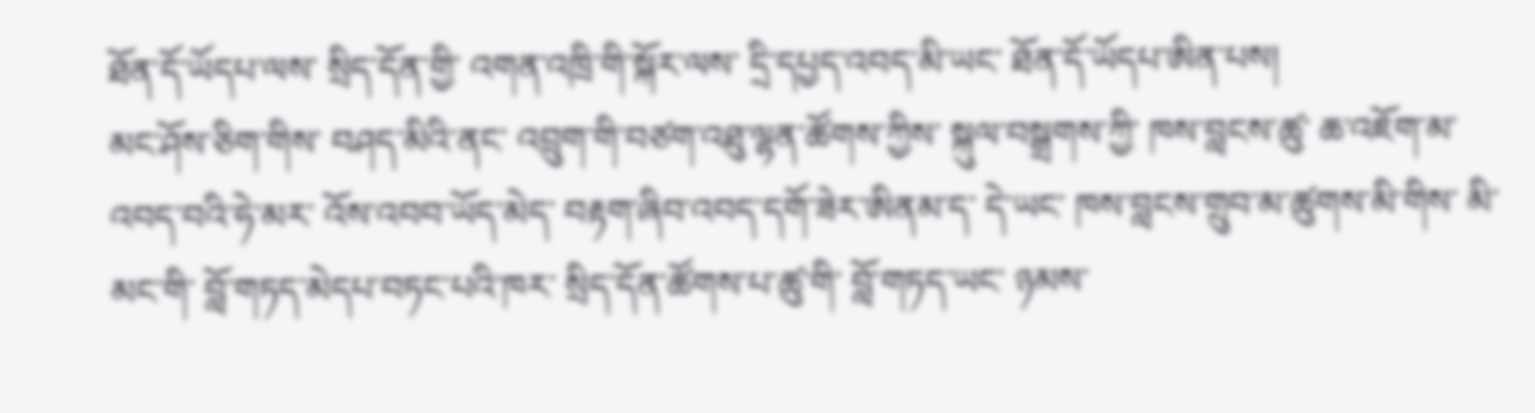ཐོན་དོ་ཡོདཔ་ལས་ སྲིད་དོན་གྱི་ འགན་འཁྲི་གི་སྐོར་ལས་ དྲི་དཔྱད་འབད་མི་ཡང་ ཐོན་དོ་ཡོདཔ་ཨིན་པས།
མང་ཤོས་ཅིག་གིས་ བཤད་མིའི་ནང་ འབྲུག་གི་བཙག་འཐུ་ལྷན་ཚོགས་ཀྱིས་ སྐུལ་བསྒྲགས་ཀྱི་ ཁས་བླངས་ཚུ་ ཆ་འཇོག་མ་འབད་བའི་ཧེ་མར་ འོས་འབབ་ཡོད་མེད་ བརྟག་ཞིབ་འབད་དགོ་ཟེར་ཨིནམ་ད་ དེ་ཡང་ ཁས་བླངས་གྲུབ་མ་ཚུགས་མི་གིས་ མི་མང་གི་ བློ་གཏད་མེདཔ་བཏང་པའི་ཁར་ སྲིད་དོན་ཚོགས་པ་ཚུ་གི་ བློ་གཏད་ཡང་ ཉམས་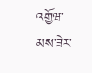འགྱོཝ་མས་ཟེར་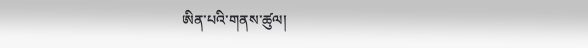ཨིན་པའི་གནས་ཚུལ།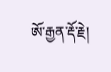ཨོ་རྒྱན་རྡོ་རྗེ།